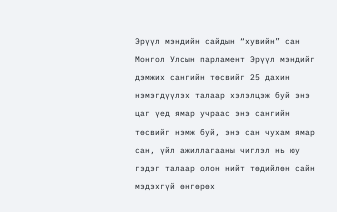Эрүүл мэндийн сайдын “хувийн” сан
Монгол Улсын парламент Эрүүл мэндийг дэмжих сангийн төсвийг 25 дахин нэмэгдүүлэх талаар хэлэлцэж буй энэ цаг үед ямар учраас энэ сангийн төсвийг нэмж буй, энэ сан чухам ямар сан, үйл ажиллагааны чиглэл нь юу гэдэг талаар олон нийт төдийлөн сайн мэдэхгүй өнгөрөх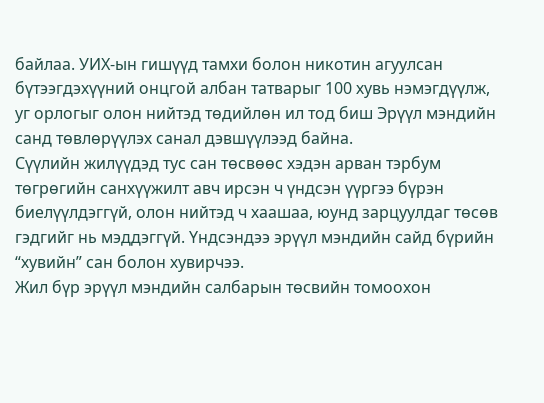байлаа. УИХ-ын гишүүд тамхи болон никотин агуулсан бүтээгдэхүүний онцгой албан татварыг 100 хувь нэмэгдүүлж, уг орлогыг олон нийтэд төдийлөн ил тод биш Эрүүл мэндийн санд төвлөрүүлэх санал дэвшүүлээд байна.
Сүүлийн жилүүдэд тус сан төсвөөс хэдэн арван тэрбум төгрөгийн санхүүжилт авч ирсэн ч үндсэн үүргээ бүрэн биелүүлдэггүй, олон нийтэд ч хаашаа, юунд зарцуулдаг төсөв гэдгийг нь мэддэггүй. Үндсэндээ эрүүл мэндийн сайд бүрийн “хувийн” сан болон хувирчээ.
Жил бүр эрүүл мэндийн салбарын төсвийн томоохон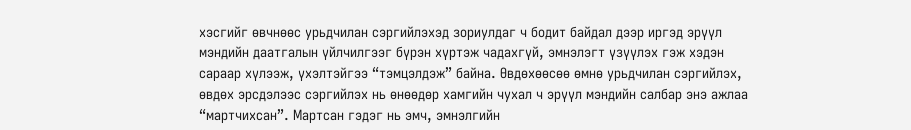хэсгийг өвчнөөс урьдчилан сэргийлэхэд зориулдаг ч бодит байдал дээр иргэд эрүүл мэндийн даатгалын үйлчилгээг бүрэн хүртэж чадахгүй, эмнэлэгт үзүүлэх гэж хэдэн сараар хүлээж, үхэлтэйгээ “тэмцэлдэж” байна. Өвдөхөөсөө өмнө урьдчилан сэргийлэх, өвдөх эрсдэлээс сэргийлэх нь өнөөдөр хамгийн чухал ч эрүүл мэндийн салбар энэ ажлаа “мартчихсан”. Мартсан гэдэг нь эмч, эмнэлгийн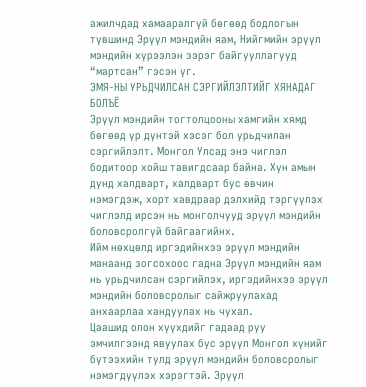ажилчдад хамааралгүй бөгөөд бодлогын түвшинд Эрүүл мэндийн яам, Нийгмийн эрүүл мэндийн хүрээлэн зэрэг байгууллагууд “мартсан” гэсэн үг.
ЭМЯ-НЫ УРЬДЧИЛСАН СЭРГИЙЛЭЛТИЙГ ХЯНАДАГ БОЛЪЁ
Эрүүл мэндийн тогтолцооны хамгийн хямд бөгөөд үр дүнтэй хэсэг бол урьдчилан сэргийлэлт. Монгол Улсад энэ чиглэл бодитоор хойш тавигдсаар байна. Хүн амын дунд халдварт, халдварт бус өвчин нэмэгдэж, хорт хавдраар дэлхийд тэргүүлэх чиглэлд ирсэн нь монголчууд эрүүл мэндийн боловсролгүй байгаагийнх.
Ийм нөхцөлд иргэдийнхээ эрүүл мэндийн манаанд зогсохоос гадна Эрүүл мэндийн яам нь урьдчилсан сэргийлэх, иргэдийнхээ эрүүл мэндийн боловсролыг сайжруулахад анхаарлаа хандуулах нь чухал.
Цаашид олон хүүхдийг гадаад руу эмчилгээнд явуулах бус эрүүл Монгол хүнийг бүтээхийн тулд эрүүл мэндийн боловсролыг нэмэгдүүлэх хэрэгтэй. Эрүүл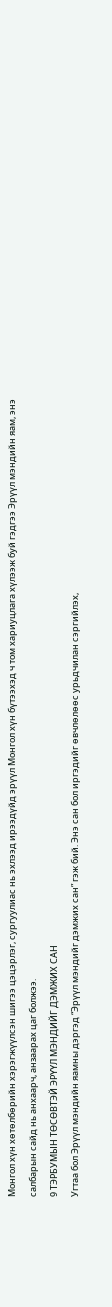Монгол хүн хөтөлбөрийн хэрэгжүүлсэн шигээ цэцэрлэг, сургуулиас нь эхлээд ирээдүйд эрүүл Монгол хүн бүтээхэд ч том хариуцлага хүлээж буй гэдгээ Эрүүл мэндийн яам, энэ салбарын сайд нь анхаарч, анзаарах цаг болжээ.
9 ТЭРБУМЫН ТӨСӨВТЭЙ ЭРҮҮЛ МЭНДИЙГ ДЭМЖИХ САН
Угтаа бол Эрүүл мэндийн яамны дэргэд “Эрүүл мэндийг дэмжих сан” гэж бий. Энэ сан бол иргэдийг өвчлөлөөс урьдчилан сэргийлэх,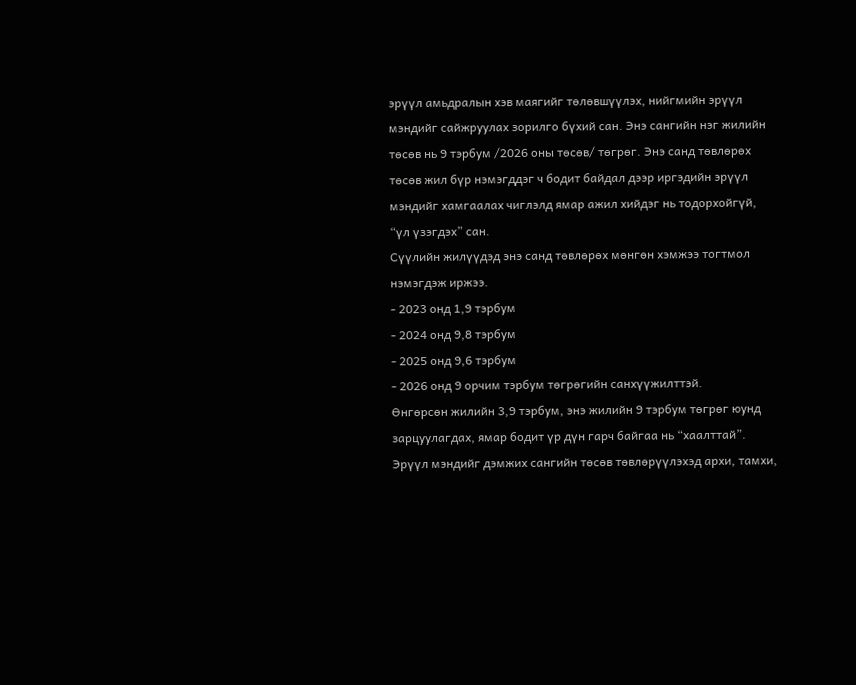эрүүл амьдралын хэв маягийг төлөвшүүлэх, нийгмийн эрүүл мэндийг сайжруулах зорилго бүхий сан. Энэ сангийн нэг жилийн төсөв нь 9 тэрбум /2026 оны төсөв/ төгрөг. Энэ санд төвлөрөх төсөв жил бүр нэмэгддэг ч бодит байдал дээр иргэдийн эрүүл мэндийг хамгаалах чиглэлд ямар ажил хийдэг нь тодорхойгүй, “үл үзэгдэх” сан.
Сүүлийн жилүүдэд энэ санд төвлөрөх мөнгөн хэмжээ тогтмол нэмэгдэж иржээ.
- 2023 онд 1,9 тэрбум
- 2024 онд 9,8 тэрбум
- 2025 онд 9,6 тэрбум
- 2026 онд 9 орчим тэрбум төгрөгийн санхүүжилттэй.
Өнгөрсөн жилийн 3,9 тэрбум, энэ жилийн 9 тэрбум төгрөг юунд зарцуулагдах, ямар бодит үр дүн гарч байгаа нь “хаалттай”. Эрүүл мэндийг дэмжих сангийн төсөв төвлөрүүлэхэд архи, тамхи,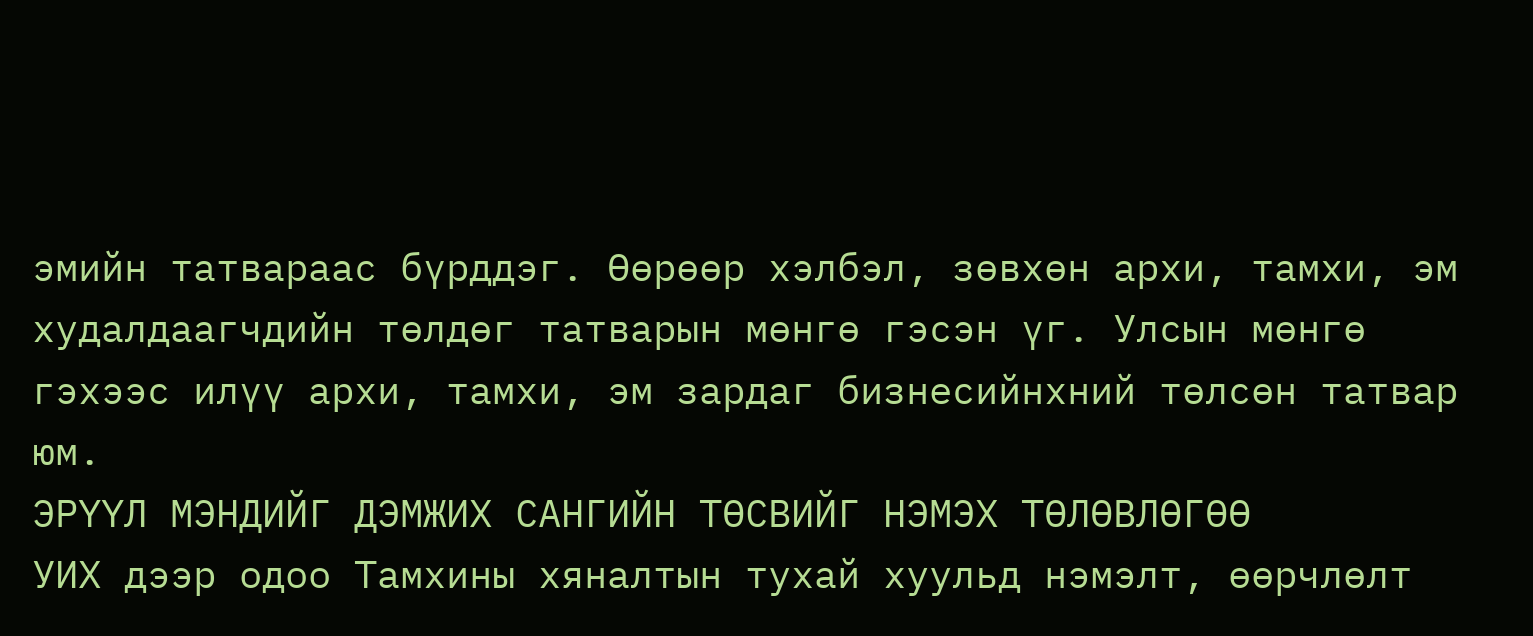эмийн татвараас бүрддэг. Өөрөөр хэлбэл, зөвхөн архи, тамхи, эм худалдаагчдийн төлдөг татварын мөнгө гэсэн үг. Улсын мөнгө гэхээс илүү архи, тамхи, эм зардаг бизнесийнхний төлсөн татвар юм.
ЭРҮҮЛ МЭНДИЙГ ДЭМЖИХ САНГИЙН ТӨСВИЙГ НЭМЭХ ТӨЛӨВЛӨГӨӨ
УИХ дээр одоо Тамхины хяналтын тухай хуульд нэмэлт, өөрчлөлт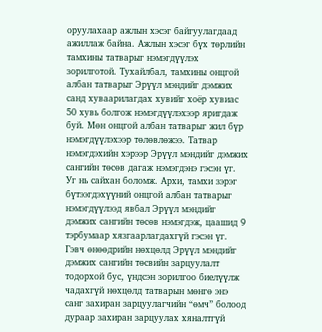оруулахаар ажлын хэсэг байгуулагдаад ажиллаж байна. Ажлын хэсэг бүх төрлийн тамхины татварыг нэмэгдүүлэх зорилготой. Тухайлбал, тамхины онцгой албан татварыг Эрүүл мэндийг дэмжих санд хуваарилагдах хувийг хоёр хувиас 50 хувь болгож нэмэгдүүлэхээр яригдаж буй. Мөн онцгой албан татварыг жил бүр нэмэгдүүлэхээр төлөвлөжээ. Татвар нэмэгдэхийн хэрээр Эрүүл мэндийг дэмжих сангийн төсөв дагаж нэмэгдэнэ гэсэн үг. Уг нь сайхан боломж. Архи, тамхи зэрэг бүтээгдэхүүний онцгой албан татварыг нэмэгдүүлээд явбал Эрүүл мэндийг дэмжих сангийн төсөв нэмэгдэж, цаашид 9 тэрбумаар хязгаарлагдахгүй гэсэн үг.
Гэвч өнөөдрийн нөхцөлд Эрүүл мэндийг дэмжих сангийн төсвийн зарцуулалт тодорхой бус, үндсэн зорилгоо биелүүлж чадахгүй нөхцөлд татварын мөнгө энэ санг захиран зарцуулагчийн “өмч” болоод дураар захиран зарцуулах хяналтгүй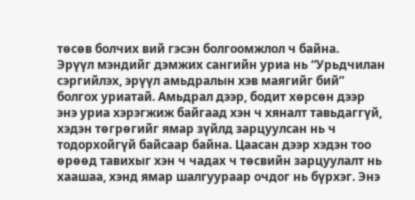төсөв болчих вий гэсэн болгоомжлол ч байна.
Эрүүл мэндийг дэмжих сангийн уриа нь “Урьдчилан сэргийлэх, эрүүл амьдралын хэв маягийг бий” болгох уриатай. Амьдрал дээр, бодит хөрсөн дээр энэ уриа хэрэгжиж байгаад хэн ч хяналт тавьдаггүй, хэдэн төгрөгийг ямар зүйлд зарцуулсан нь ч тодорхойгүй байсаар байна. Цаасан дээр хэдэн тоо өрөөд тавихыг хэн ч чадах ч төсвийн зарцуулалт нь хаашаа, хэнд ямар шалгуураар очдог нь бүрхэг. Энэ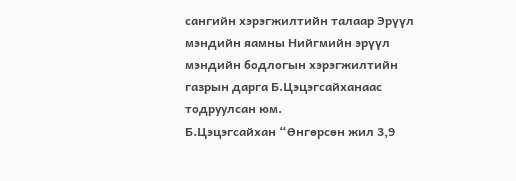сангийн хэрэгжилтийн талаар Эрүүл мэндийн яамны Нийгмийн эрүүл мэндийн бодлогын хэрэгжилтийн газрын дарга Б.Цэцэгсайханаас тодруулсан юм.
Б.Цэцэгсайхан “Өнгөрсөн жил 3,9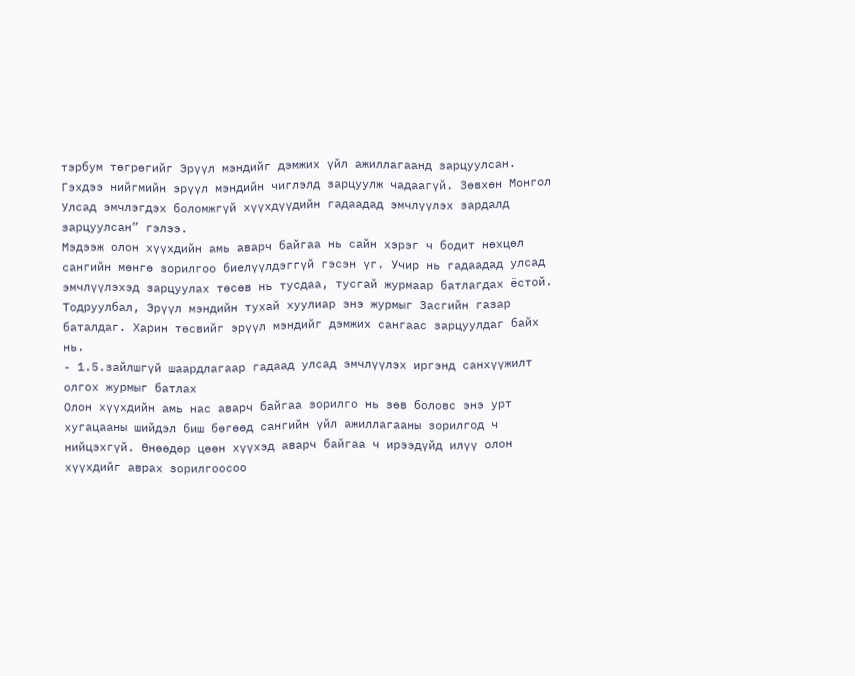тэрбум төгрөгийг Эрүүл мэндийг дэмжих үйл ажиллагаанд зарцуулсан. Гэхдээ нийгмийн эрүүл мэндийн чиглэлд зарцуулж чадаагүй. Зөвхөн Монгол Улсад эмчлэгдэх боломжгүй хүүхдүүдийн гадаадад эмчлүүлэх зардалд зарцуулсан” гэлээ.
Мэдээж олон хүүхдийн амь аварч байгаа нь сайн хэрэг ч бодит нөхцөл сангийн мөнгө зорилгоо биелүүлдэггүй гэсэн үг. Учир нь гадаадад улсад эмчлүүлэхэд зарцуулах төсөв нь тусдаа, тусгай журмаар батлагдах ёстой. Тодруулбал, Эрүүл мэндийн тухай хуулиар энэ журмыг Засгийн газар баталдаг. Харин төсвийг эрүүл мэндийг дэмжих сангаас зарцуулдаг байх нь.
- 1.5.зайлшгүй шаардлагаар гадаад улсад эмчлүүлэх иргэнд санхүүжилт олгох журмыг батлах
Олон хүүхдийн амь нас аварч байгаа зорилго нь зөв боловс энэ урт хугацааны шийдэл биш бөгөөд сангийн үйл ажиллагааны зорилгод ч нийцэхгүй. Өнөөдөр цөөн хүүхэд аварч байгаа ч ирээдүйд илүү олон хүүхдийг аврах зорилгоосоо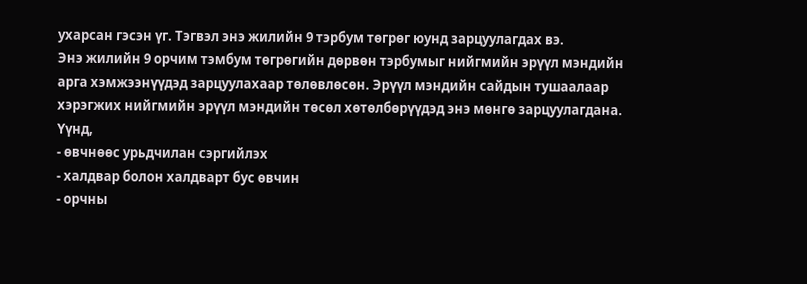ухарсан гэсэн үг. Тэгвэл энэ жилийн 9 тэрбум төгрөг юунд зарцуулагдах вэ.
Энэ жилийн 9 орчим тэмбум төгрөгийн дөрвөн тэрбумыг нийгмийн эрүүл мэндийн арга хэмжээнүүдэд зарцуулахаар төлөвлөсөн. Эрүүл мэндийн сайдын тушаалаар хэрэгжих нийгмийн эрүүл мэндийн төсөл хөтөлбөрүүдэд энэ мөнгө зарцуулагдана.
Үүнд,
- өвчнөөс урьдчилан сэргийлэх
- халдвар болон халдварт бус өвчин
- орчны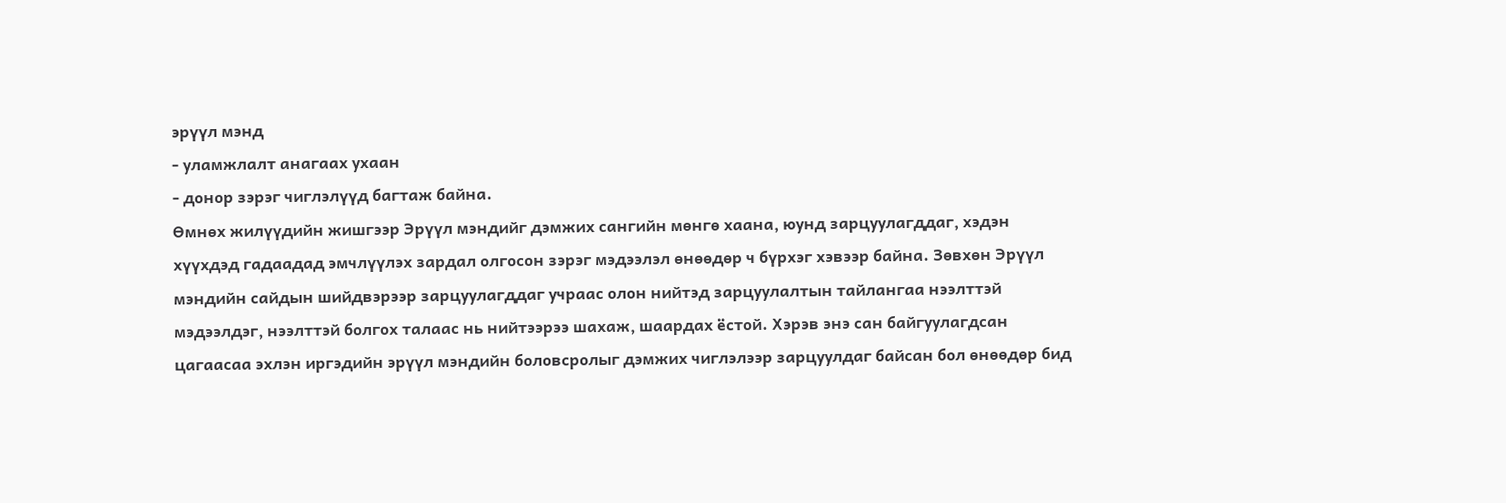эрүүл мэнд
- уламжлалт анагаах ухаан
- донор зэрэг чиглэлүүд багтаж байна.
Өмнөх жилүүдийн жишгээр Эрүүл мэндийг дэмжих сангийн мөнгө хаана, юунд зарцуулагддаг, хэдэн хүүхдэд гадаадад эмчлүүлэх зардал олгосон зэрэг мэдээлэл өнөөдөр ч бүрхэг хэвээр байна. Зөвхөн Эрүүл мэндийн сайдын шийдвэрээр зарцуулагддаг учраас олон нийтэд зарцуулалтын тайлангаа нээлттэй мэдээлдэг, нээлттэй болгох талаас нь нийтээрээ шахаж, шаардах ёстой. Хэрэв энэ сан байгуулагдсан цагаасаа эхлэн иргэдийн эрүүл мэндийн боловсролыг дэмжих чиглэлээр зарцуулдаг байсан бол өнөөдөр бид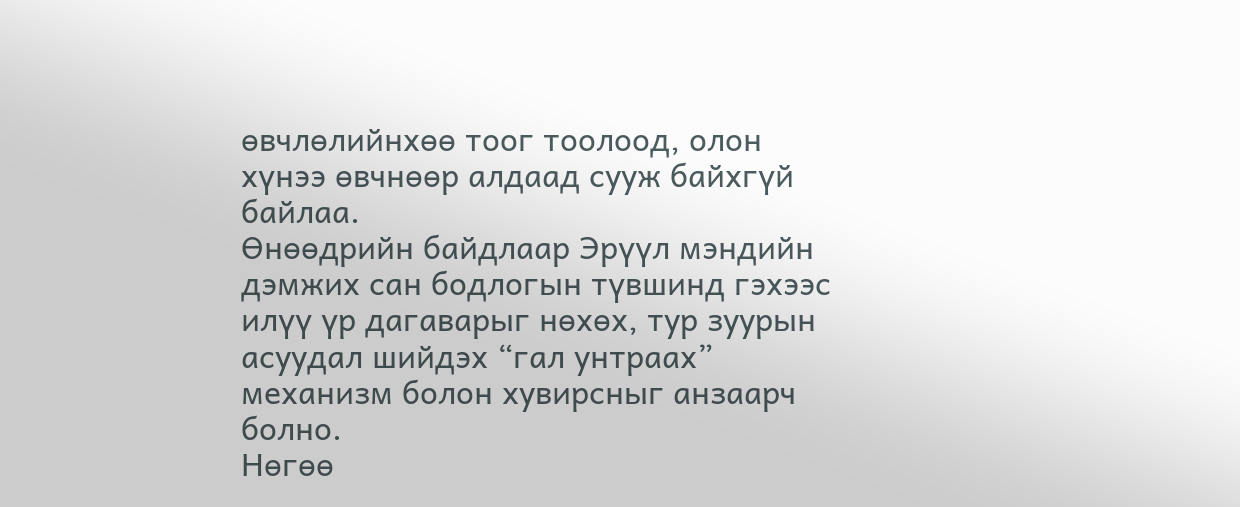өвчлөлийнхөө тоог тоолоод, олон хүнээ өвчнөөр алдаад сууж байхгүй байлаа.
Өнөөдрийн байдлаар Эрүүл мэндийн дэмжих сан бодлогын түвшинд гэхээс илүү үр дагаварыг нөхөх, тур зуурын асуудал шийдэх “гал унтраах” механизм болон хувирсныг анзаарч болно.
Нөгөө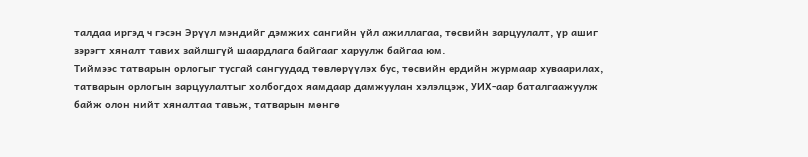талдаа иргэд ч гэсэн Эрүүл мэндийг дэмжих сангийн үйл ажиллагаа, төсвийн зарцуулалт, үр ашиг зэрэгт хяналт тавих зайлшгүй шаардлага байгааг харуулж байгаа юм.
Тиймээс татварын орлогыг тусгай сангуудад төвлөрүүлэх бус, төсвийн ердийн журмаар хуваарилах, татварын орлогын зарцуулалтыг холбогдох яамдаар дамжуулан хэлэлцэж, УИХ-аар баталгаажуулж байж олон нийт хяналтаа тавьж, татварын мөнгө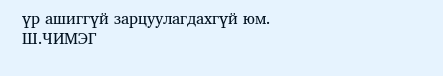үр ашиггүй зарцуулагдахгүй юм.
Ш.ЧИМЭГ